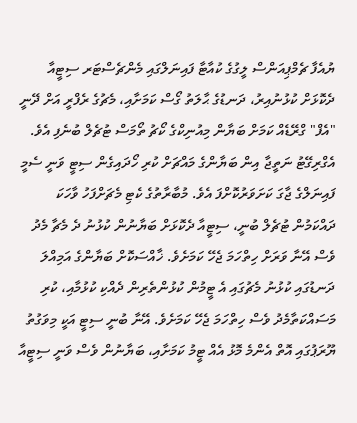ޔުއެފާ ޗެމްޕިއަންސް ލީގުގެ ކުއާޓާ ފައިނަލްގައި މެންޗެސްޓަރ ސިޓީއާ ދެކޮޅަށް ކުޅުނުއިރު، ދަނޑުގެ ޙާލަތު ގޯސް ކަމަށާއި، މެޗުގެ ރެފްރީ އަށް ދޭނީ "އެފް" ގްރޭޑެއް ކަމަށް ބަޔާން މިއުނިކްގެ ކޯޗު ތޯމަސް ޓުޗެލް ބުނެފި އެވެ.
އެގްރިގޭޓު ނަތީޖާ އިން ބަޔާންގެ މައްޗަށް ކުރި ހޯދައިގެން ސިޓީ ވަނީ ސެމީ ފައިނަލްގެ ޖާގަ ކަށަވަރުކޮށްފަ އެވެ. މުބާރާތުގެ ކެޓި މެޗަށްފަހު ވާހަކަ ދައްކަމުން ޓުޗެލް ބުނީ، ސިޓީއާ ދެކޮޅަށް ބަޔާނުން ކުޅުނު ދެ މެޗާ މެދު ވެސް އޭނާ ވަރަށް ހިތްހަމަ ޖެހޭ ކަމަށެވެ. ޚާއްސަކޮށް ބަޔާންގެ އަމިއްލަ ދަނޑުގައި ކުޅުނު މެޗުގައި އެ ޓީމުން ކުޅުންތެރިން ދެއްކި ކުޅުމާއި، ކުރި މަސައްކަތާމެދު ވެސް ހިތްހަމަ ޖެހޭ ކަމަށެވެ. އޭނާ ބުނީ ސިޓީ އަކީ މިވަގުތު ޔޫރަޕުގައި އޮތް އެންމެ މޮޅު އެއް ޓީމު ކަމަށާއި، ބަޔާނުން ވެސް ވަނީ ސިޓީއާ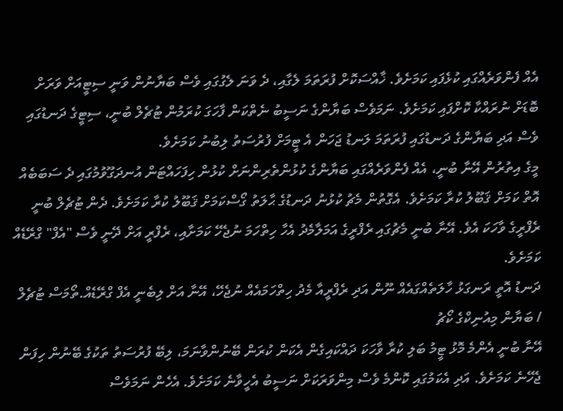އެއް ފެންވަރެއްގައި ކުޅެފައި ކަމަށެވެ. ޚާއްސަކޮށް ފުރަތަމަ ލެގާއި، ދެ ވަނަ ލެގުގައި ވެސް ބަޔާނުން ވަނީ ސިޓީއަށް ވަރަށް ބޮޑަށް ނުރައްކާ ކޮށްފައި ކަމަށެވެ. ނަމަވެސް ބަޔާންގެ ނަސީބު ނެތްކަން ފާހަގަ ކުރަމުން ޓުޗެލް ބުނީ، ސިޓީގެ ދަނޑުގައި ވެސް އަދި ބަޔާންގެ ދަނޑުގައި ފުރަތަމަ ލަނޑު ޖަހަން އެ ޓީމަށް ފުރުސަތު ލިބުނު ކަމަށެވެ.
މީގެ އިތުރުން އޭނާ ބުނީ، އެއް ފެންވަރެއްގައި ބަޔާންގެ ކުޅުންތެރިންނަށް ކުޅުން ހިފަހައްޓަން އުނދަގޫވުމުގައި ދެ ސަބަބެއް އޮތް ކަމަށް ޤަބޫލު ކުރާ ކަމަށެވެ. އެގޮތުން މެޗު ކުޅުނު ދަނޑުގެ ޙާލަތު ގޯސްކަމަށް ޤަބޫލު ކުރާ ކަމަށެވެ. ދެން ޓުޗެލް ބުނީ ރެފްރީގެ ވާހަކަ އެވެ. އޭނާ ބުނީ މެޗުގައި ރެފްރީގެ އަމަލާމެދު އެހާ ހިތްހަމަ ނުޖެހޭ ކަމަށާއި، ރެފްރީ އަށް ދޭނީ ވެސް "އެފް" ގްރޭޑެއް ކަމަށެވެ.
ދަނޑު އޮތީ ރަނގަޅު ހާލަތެއްގައެއް ނޫން އަދި ރެފްރީއާ މެދު ހިތްހަމައެއް ނުޖެހޭ، އޭނާ އަށް ލިބެނީ އެފް ގްރޭޑެއް.ތޯމަސް ޓުޗެލް / ބަޔާން މިއުނިކްގެ ކޯޗު
އޭނާ ބުނީ އެންމެ މޮޅު ޓީމު ބަލި ކުރާ ވާހަކަ ދައްކައިގެން އެކަން ކުރަން ބޭނުންވާނަމަ، ލިބޭ ފުރުސަތު ތަކުގެ ބޭނުން ހިފަން ޖެހޭނެ ކަމަށެވެ. އަދި އެކަމުގައި ކޮންމެ ވެސް މިންވަރަކަށް ނަސީބު އެހީވާނެ ކަމަށެވެ. އެހެން ނަމަވެސް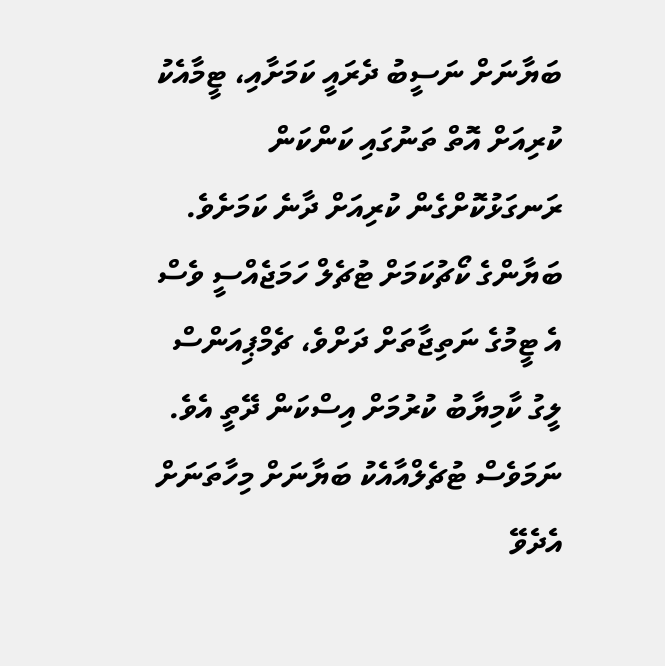ބަޔާނަށް ނަސީބު ދެރައީ ކަމަށާއި، ޓީމާއެކު ކުރިއަށް އޮތް ތަނުގައި ކަންކަން ރަނގަޅުކޮށްގެން ކުރިއަށް ދާނެ ކަމަށެވެ.
ބަޔާންގެ ކޯޗުކަމަށް ޓުޗެލް ހަމަޖެއްސީ ވެސް އެ ޓީމުގެ ނަތިޖާތަށް ދަށްވެ، ޗެމްޕިއަންސް ލީގު ކާމިޔާބު ކުރުމަށް އިސްކަން ދޭތީ އެވެ. ނަމަވެސް ޓުޗެލްއާއެކު ބަޔާނަށް މިހާތަނަށް އެދެވޭ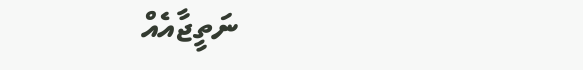ނަތީޖާއެއް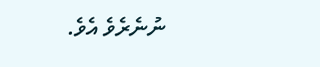ނުނެރެވެ އެވެ.